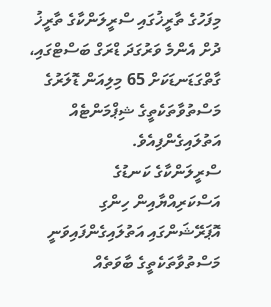މިފަހުގެ ތާރީޚުގައި ސްރީލަންކާގެ ތާރީޚު ދުށް އެންމެ ވަރުގަދަ ޑްރަގް ބަސްޓްގައި، ގާތްގަޑަނޑަކަށް 65 މިލިއަން ޑޮލަރުގެ މަސްތުވާތަކެތީގެ ޝިޕްމަންޓެއް އަތުލައިގެންފިއެވެ.
ސްރީލަންކާގެ ކަނޑުގެ އަސްކަރިއްޔާއިން ހިންގި އޮޕަރޭޝަންގައި އަތުލައިގެންފައިވަނީ މަސްތުވާތަކެތީގެ ބާވަތެއް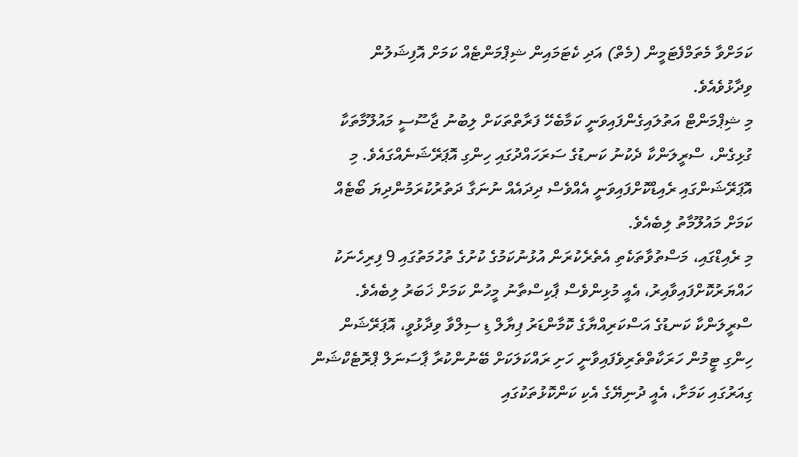ކަމަށްވާ މެތަމްފެޓަމީން (މެތް) އަދި ކެޓަމައިން ޝިޕްމަންޓެއް ކަމަށް އޮފިޝަލުން ވިދާޅުވެއެވެ.
މި ޝިޕްމަންޓް އަތުލައިގެންފައިވަނީ ކަމާބެހޭ ފަރާތްތަކަށް ލިބުނު ޖާސޫސީ މައުލޫމާތަކާ ގުޅިގެން، ސްރީލަންކާ ދެކުނު ކަނޑުގެ ސަރަހައްދުގައި ހިންގި އޮޕަރޭޝަނެއްގައެވެ. މި އޮޕަރޭޝަންގައި ރެއިޑްކޮށްފައިވަނީ އެއްވެސް ދިދައެއް ނުނަގާ ދަތުރުކުރަމުންދިޔަ ބޯޓެއް ކަމަށް މައުލޫމާތު ލިބެއެވެ.
މި ރެއިޑްގައި، މަސްތުވާތަކެތި އެތެރެކުރަން އުޅުނުކަމުގެ ކުށުގެ ތުހުމަތުގައި 9 ފިރިހެނަކު ހައްޔަރުކޮށްފައިވާއިރު، އެއީ މުޅިންވެސް ޕާކިސްތާނު މީހުން ކަމަށް ޚަބަރު ލިބެއެވެ.
ސްރީލަންކާ ކަނޑުގެ އަސްކަރިއްޔާގެ ކޮމާންޑަރު ޕިޔާލް ޑި ސިލްވާ ވިދާޅުވީ، އޮޕަރޭޝަން ހިންގި ޓީމުން ހަރަކާތްތެރިވެފައިވާނީ ހަށި ރައްކަލަކަށް ބޭނުންކުރާ ޕާސަނަލް ޕްރޮޓެކްޝަން ގިއަރުގައި ކަމަށާ، އެއީ ދުނިޔޭގެ އެކި ކަންކޮޅުތަކުގައި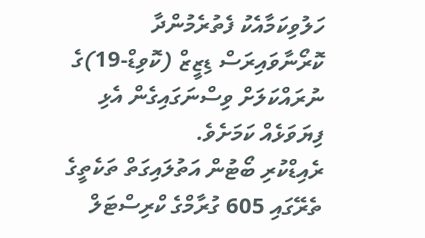ހަލުވިކަމާއެކު ފެތުރެމުންދާ ކޮރޯނާވައިރަސް ޑިޒީޒް (ކޮވިޑް-19)ގެ ނުރައްކަލަށް ވިސްނަގައިގެން އެޅި ފިޔަވަޅެއް ކަމަށެވެ.
ރެއިޑްކުރި ބޯޓުން އަތުލައިގަތް ތަކެތީގެ ތެރޭގައި 605 ގުރާމްގެ ކްރިސްޓަލް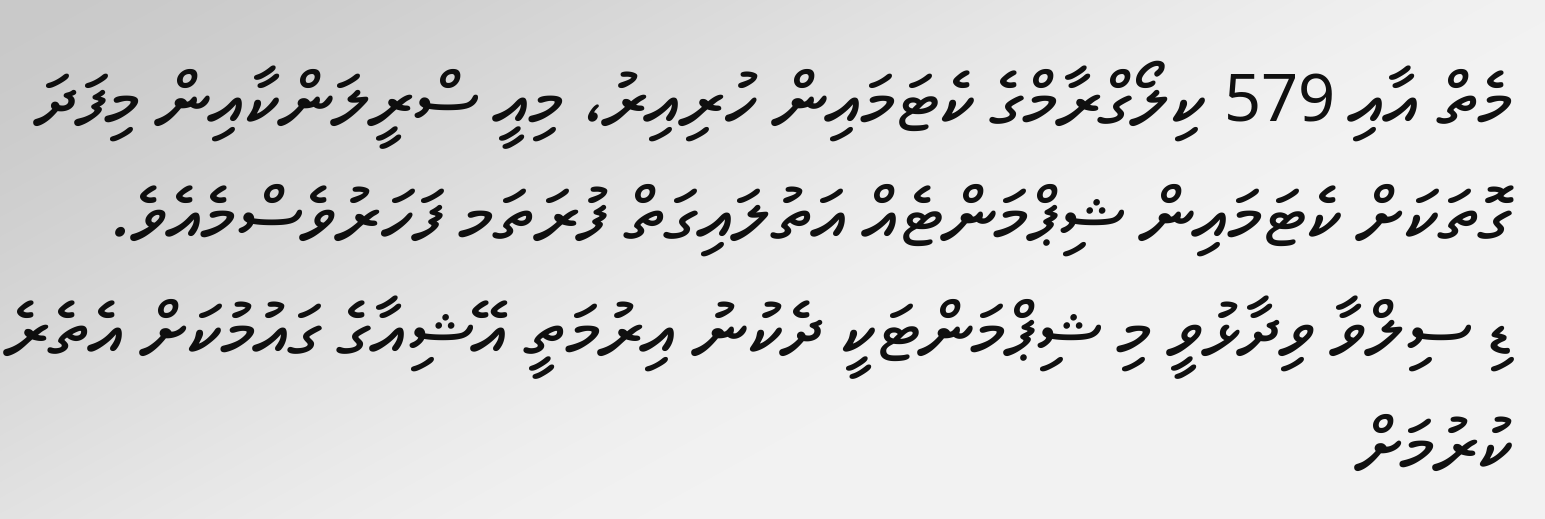މެތް އާއި 579 ކިލޯގްރާމްގެ ކެޓަމައިން ހުރިއިރު، މިއީ ސްރީލަންކާއިން މިފަދަ ގޮތަކަށް ކެޓަމައިން ޝިޕްމަންޓެއް އަތުލައިގަތް ފުރަތަމ ފަހަރުވެސްމެއެވެ.
ޑި ސިލްވާ ވިދާޅުވީ މި ޝިޕްމަންޓަކީ ދެކުނު އިރުމަތީ އޭޝިއާގެ ގައުމުކަށް އެތެރެ ކުރުމަށް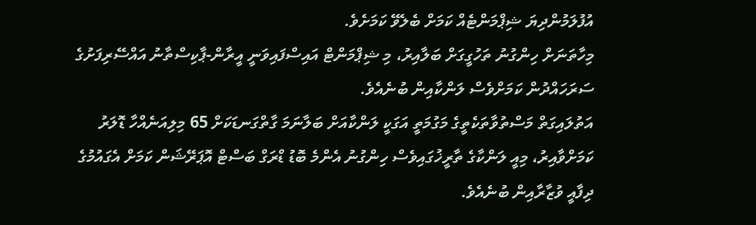އުފުލަމުންދިޔަ ޝިޕްމަންޓެއް ކަމަށް ބެލެވޭ ކަމަށެވެ.
މިހާތަނަށް ހިންގުނު ތަހުގީގަށް ބަލާއިރު، މި ޝިޕްމަންޓް އައިސްފައިވަނީ އީރާން-ޕާކިސްތާނު އައްސޭރިފަށުގެ ސަރަހައްދުން ކަމަށްވެސް ލަންކާއިން ބުނެއެވެ.
އަތުލައިގަތް މަސްތުވާތަކެތީގެ މަގުމަތީ އަގަކީ ލަންކާއަށް ބަލާނަމަ ގާތްގަނޑަކަށް 65 މިލިއަނެއްހާ ޑޮލަރު ކަމަށްވާއިރު، މިއީ ލަންކާގެ ތާރީޚުގައިވެސް ހިންގުނު އެންމެ ބޮޑު ޑްރަގް ބަސްޓް އޮޕަރޭޝަން ކަމަށް އެގައުމުގެ ދިފާއީ ވުޒާރާއިން ބުނެއެވެ.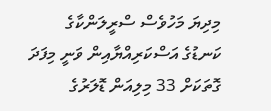މިދިޔަ މަހުވެސް ސްރީލަންކާގެ ކަނޑުގެ އަސްކަރިއްޔާއިން ވަނީ މިފަދަ ގޮތަކަށް 33 މިލިއަން ޑޮލަރުގެ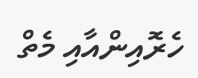ހެރޮއިންއާއި މެތް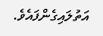އަތުލައިގެންފައެވެ.